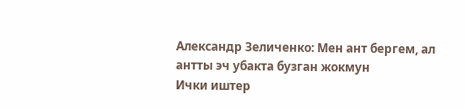Александр Зеличенко: Мен ант бергем, ал антты эч убакта бузган жокмун
Ички иштер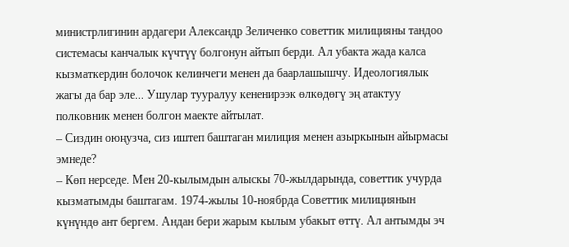министрлигинин ардагери Александр Зеличенко советтик милицияны тандоо системасы канчалык күчтүү болгонун айтып берди. Ал убакта жада калса кызматкердин болочок келинчеги менен да баарлашышчу. Идеологиялык жагы да бар эле... Ушулар тууралуу кененирээк өлкөдөгү эң атактуу полковник менен болгон маекте айтылат.
– Сиздин оюңузча, сиз иштеп баштаган милиция менен азыркынын айырмасы эмнеде?
– Көп нерседе. Мен 20-кылымдын алыскы 70-жылдарында, советтик учурда кызматымды баштагам. 1974-жылы 10-ноябрда Советтик милициянын күнүндө ант бергем. Андан бери жарым кылым убакыт өттү. Ал антымды эч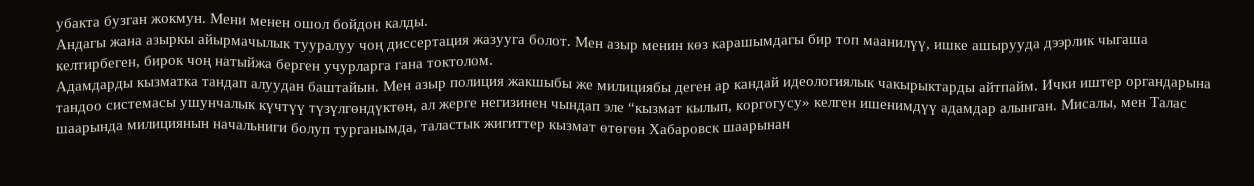убакта бузган жокмун. Мени менен ошол бойдон калды.
Андагы жана азыркы айырмачылык тууралуу чоң диссертация жазууга болот. Мен азыр менин көз карашымдагы бир топ маанилүү, ишке ашырууда дээрлик чыгаша келтирбеген, бирок чоң натыйжа берген учурларга гана токтолом.
Адамдарды кызматка тандап алуудан баштайын. Мен азыр полиция жакшыбы же милициябы деген ар кандай идеологиялык чакырыктарды айтпайм. Ички иштер органдарына тандоо системасы ушунчалык күчтүү түзүлгөндүктөн, ал жерге негизинен чындап эле “кызмат кылып, коргогусу» келген ишенимдүү адамдар алынган. Мисалы, мен Талас шаарында милициянын начальниги болуп турганымда, таластык жигиттер кызмат өтөгөн Хабаровск шаарынан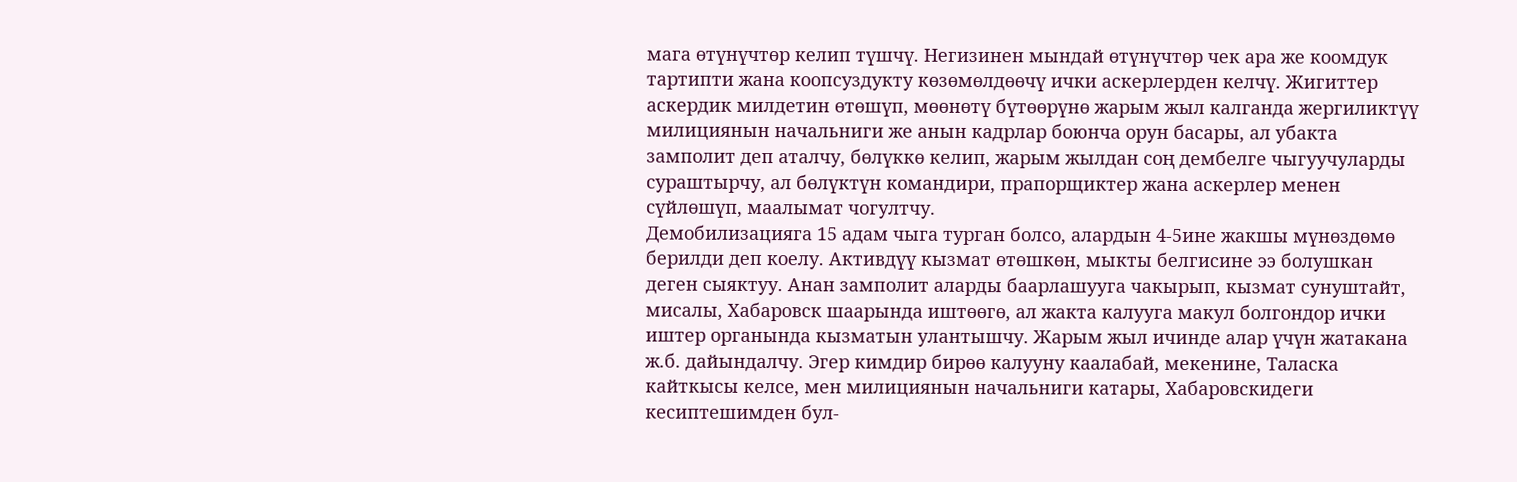мага өтүнүчтөр келип түшчү. Негизинен мындай өтүнүчтөр чек ара же коомдук тартипти жана коопсуздукту көзөмөлдөөчү ички аскерлерден келчү. Жигиттер аскердик милдетин өтөшүп, мөөнөтү бүтөөрүнө жарым жыл калганда жергиликтүү милициянын начальниги же анын кадрлар боюнча орун басары, ал убакта замполит деп аталчу, бөлүккө келип, жарым жылдан соң дембелге чыгуучуларды сураштырчу, ал бөлүктүн командири, прапорщиктер жана аскерлер менен сүйлөшүп, маалымат чогултчу.
Демобилизацияга 15 адам чыга турган болсо, алардын 4-5ине жакшы мүнөздөмө берилди деп коелу. Активдүү кызмат өтөшкөн, мыкты белгисине ээ болушкан деген сыяктуу. Анан замполит аларды баарлашууга чакырып, кызмат сунуштайт, мисалы, Хабаровск шаарында иштөөгө, ал жакта калууга макул болгондор ички иштер органында кызматын улантышчу. Жарым жыл ичинде алар үчүн жатакана ж.б. дайындалчу. Эгер кимдир бирөө калууну каалабай, мекенине, Таласка кайткысы келсе, мен милициянын начальниги катары, Хабаровскидеги кесиптешимден бул-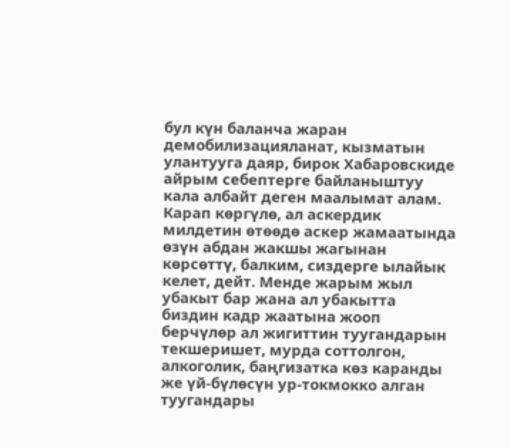бул күн баланча жаран демобилизацияланат, кызматын улантууга даяр, бирок Хабаровскиде айрым себептерге байланыштуу кала албайт деген маалымат алам. Карап көргүлө, ал аскердик милдетин өтөөдө аскер жамаатында өзүн абдан жакшы жагынан көрсөттү, балким, сиздерге ылайык келет, дейт. Менде жарым жыл убакыт бар жана ал убакытта биздин кадр жаатына жооп берчүлөр ал жигиттин туугандарын текшеришет, мурда соттолгон, алкоголик, баңгизатка көз каранды же үй-бүлөсүн ур-токмокко алган туугандары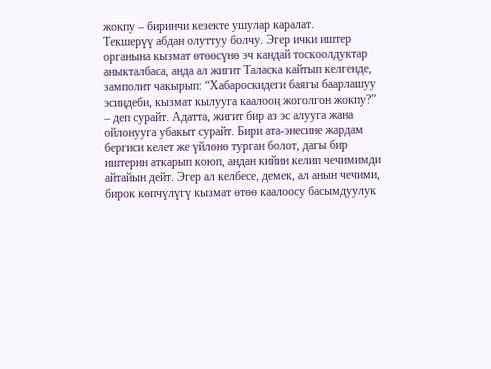жокпу – биринчи кезекте ушулар каралат.
Текшерүү абдан олуттуу болчу. Эгер ички иштер органына кызмат өтөөсүнө эч кандай тоскоолдуктар аныкталбаса, анда ал жигит Таласка кайтып келгенде, замполит чакырып: “Хабароскидеги баягы баарлашуу эсиңдеби, кызмат кылууга каалооң жоголгон жокпу?” – деп сурайт. Адатта, жигит бир аз эс алууга жана ойлонууга убакыт сурайт. Бири ата-энесине жардам бергиси келет же үйлөнө турган болот, дагы бир иштерин аткарып коюп, андан кийин келип чечимимди айтайын дейт. Эгер ал келбесе, демек, ал анын чечими, бирок көпчүлүгү кызмат өтөө каалоосу басымдуулук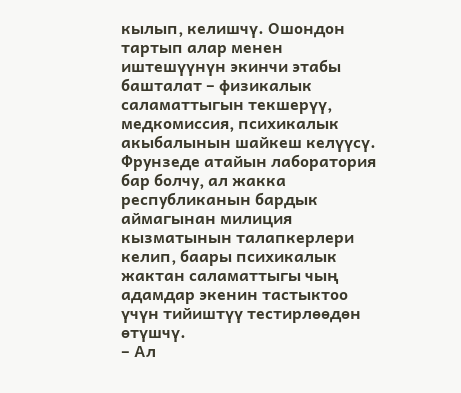кылып, келишчү. Ошондон тартып алар менен иштешүүнүн экинчи этабы башталат – физикалык саламаттыгын текшерүү, медкомиссия, психикалык акыбалынын шайкеш келүүсү. Фрунзеде атайын лаборатория бар болчу, ал жакка республиканын бардык аймагынан милиция кызматынын талапкерлери келип, баары психикалык жактан саламаттыгы чың адамдар экенин тастыктоо үчүн тийиштүү тестирлөөдөн өтүшчү.
– Ал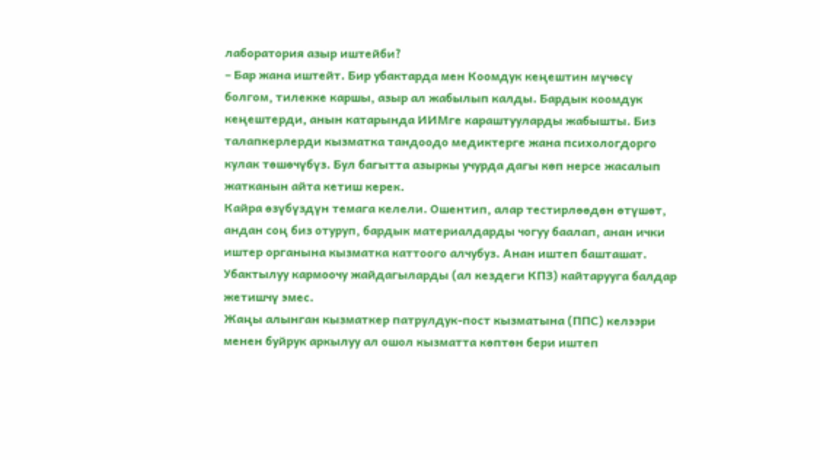лаборатория азыр иштейби?
– Бар жана иштейт. Бир убактарда мен Коомдук кеңештин мүчөсү болгом, тилекке каршы, азыр ал жабылып калды. Бардык коомдук кеңештерди, анын катарында ИИМге караштууларды жабышты. Биз талапкерлерди кызматка тандоодо медиктерге жана психологдорго кулак төшөчүбүз. Бул багытта азыркы учурда дагы көп нерсе жасалып жатканын айта кетиш керек.
Кайра өзүбүздүн темага келели. Ошентип, алар тестирлөөдөн өтүшөт, андан соң биз отуруп, бардык материалдарды чогуу баалап, анан ички иштер органына кызматка каттоого алчубуз. Анан иштеп башташат. Убактылуу кармоочу жайдагыларды (ал кездеги КПЗ) кайтарууга балдар жетишчү эмес.
Жаңы алынган кызматкер патрулдук-пост кызматына (ППС) келээри менен буйрук аркылуу ал ошол кызматта көптөн бери иштеп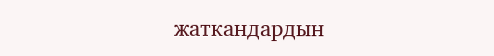жаткандардын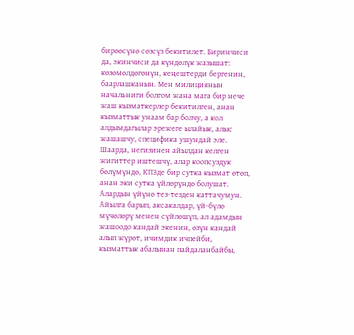бирөөсүнө сөзсүз бекитилет. Биринчиси да, экинчиси да күндөлүк жазышат: көзөмөлдөгөнүн, кеңештерди бергенин, баарлашканын. Мен милициянын начальниги болгом жана мага бир нече жаш кызматкерлер бекитилген, анан кызматтык унаам бар болчу, а кол алдымдагылар эрежеге ылайык, алыс жашашчу, специфика ушундай эле. Шаарда, негизинен айылдан келген жигиттер иштешчү, алар коопсуздук бөлүмүндө, КПЗде бир сутка кызмат өтөп, анан эки сутка үйлөрүндө болушат. Алардын үйүнө тез-тезден каттачумун. Айылга барып, аксакалдар, үй-бүлө мүчөлөрү менен сүйлөшүп, ал адамдын жашоодо кандай экенин, өзүн кандай алып жүрөт, ичимдик ичпейби, кызматтык абалынан пайдаланбайбы,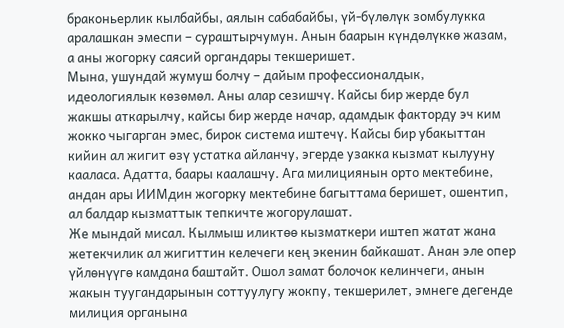браконьерлик кылбайбы, аялын сабабайбы, үй-бүлөлүк зомбулукка аралашкан эмеспи – сураштырчумун. Анын баарын күндөлүккө жазам, а аны жогорку саясий органдары текшеришет.
Мына, ушундай жумуш болчу – дайым профессионалдык, идеологиялык көзөмөл. Аны алар сезишчү. Кайсы бир жерде бул жакшы аткарылчу, кайсы бир жерде начар, адамдык факторду эч ким жокко чыгарган эмес, бирок система иштечү. Кайсы бир убакыттан кийин ал жигит өзү устатка айланчу, эгерде узакка кызмат кылууну кааласа. Адатта, баары каалашчу. Ага милициянын орто мектебине, андан ары ИИМдин жогорку мектебине багыттама беришет, ошентип, ал балдар кызматтык тепкичте жогорулашат.
Же мындай мисал. Кылмыш иликтөө кызматкери иштеп жатат жана жетекчилик ал жигиттин келечеги кең экенин байкашат. Анан эле опер үйлөнүүгө камдана баштайт. Ошол замат болочок келинчеги, анын жакын туугандарынын соттуулугу жокпу, текшерилет, эмнеге дегенде милиция органына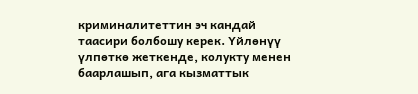криминалитеттин эч кандай таасири болбошу керек. Үйлөнүү үлпөткө жеткенде, колукту менен баарлашып, ага кызматтык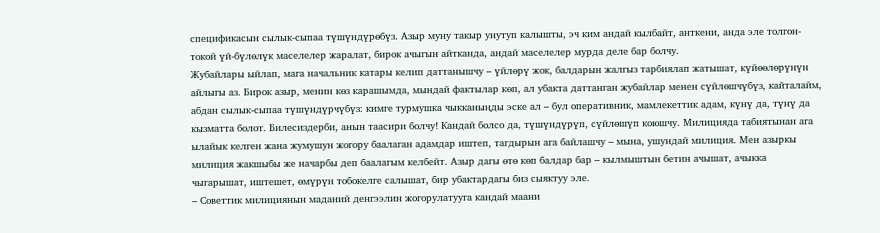спецификасын сылык-сыпаа түшүндүрөбүз. Азыр муну такыр унутуп калышты, эч ким андай кылбайт, анткени, анда эле толгон-токой үй-бүлөлүк маселелер жаралат, бирок ачыгын айтканда, андай маселелер мурда деле бар болчу.
Жубайлары ыйлап, мага начальник катары келип даттанышчу – үйлөрү жок, балдарын жалгыз тарбиялап жатышат, күйөөлөрүнүн айлыгы аз. Бирок азыр, менин көз карашымда, мындай фактылар көп, ал убакта даттанган жубайлар менен сүйлөшчүбүз, кайталайм, абдан сылык-сыпаа түшүндүрчүбүз: кимге турмушка чыкканыңды эске ал – бул оперативник, мамлекеттик адам, күнү да, түнү да кызматта болот. Билесиздерби, анын таасири болчу! Кандай болсо да, түшүндүрүп, сүйлөшүп коюшчу. Милицияда табиятынан ага ылайык келген жана жумушун жогору баалаган адамдар иштеп, тагдырын ага байлашчу – мына, ушундай милиция. Мен азыркы милиция жакшыбы же начарбы деп баалагым келбейт. Азыр дагы өтө көп балдар бар – кылмыштын бетин ачышат, ачыкка чыгарышат, иштешет, өмүрүн тобокелге салышат, бир убактардагы биз сыяктуу эле.
– Советтик милициянын маданий денгээлин жогорулатууга кандай маани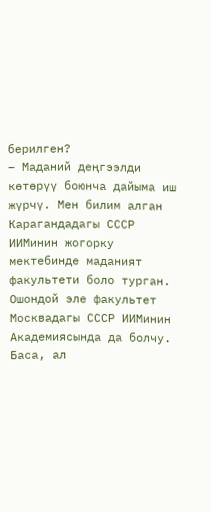берилген?
– Маданий деңгээлди көтөрүү боюнча дайыма иш жүрчү. Мен билим алган Карагандадагы СССР ИИМинин жогорку мектебинде маданият факультети боло турган. Ошондой эле факультет Москвадагы СССР ИИМинин Академиясында да болчу. Баса, ал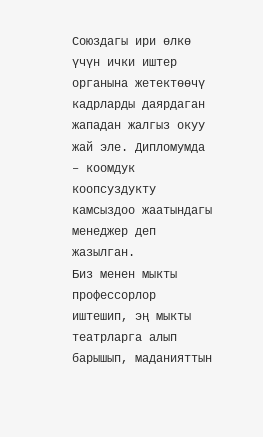Союздагы ири өлкө үчүн ички иштер органына жетектөөчү кадрларды даярдаган жападан жалгыз окуу жай эле. Дипломумда – коомдук коопсуздукту камсыздоо жаатындагы менеджер деп жазылган.
Биз менен мыкты профессорлор иштешип, эң мыкты театрларга алып барышып, маданияттын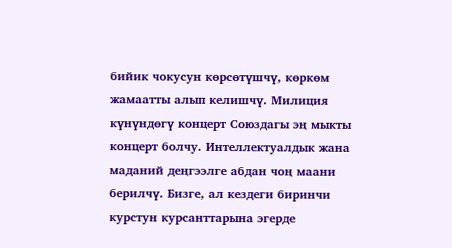бийик чокусун көрсөтүшчү, көркөм жамаатты алып келишчү. Милиция күнүндөгү концерт Союздагы эң мыкты концерт болчу. Интеллектуалдык жана маданий деңгээлге абдан чоң маани берилчү. Бизге, ал кездеги биринчи курстун курсанттарына эгерде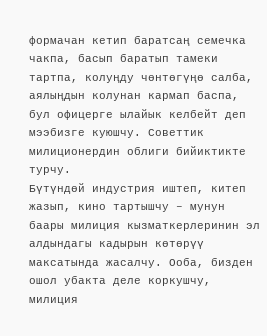формачан кетип баратсаң семечка чакпа, басып баратып тамеки тартпа, колуңду чөнтөгүңө салба, аялыңдын колунан кармап баспа, бул офицерге ылайык келбейт деп мээбизге куюшчу. Советтик милиционердин облиги бийиктикте турчу.
Бүтүндөй индустрия иштеп, китеп жазып, кино тартышчу – мунун баары милиция кызматкерлеринин эл алдындагы кадырын көтөрүү максатында жасалчу. Ооба, бизден ошол убакта деле коркушчу, милиция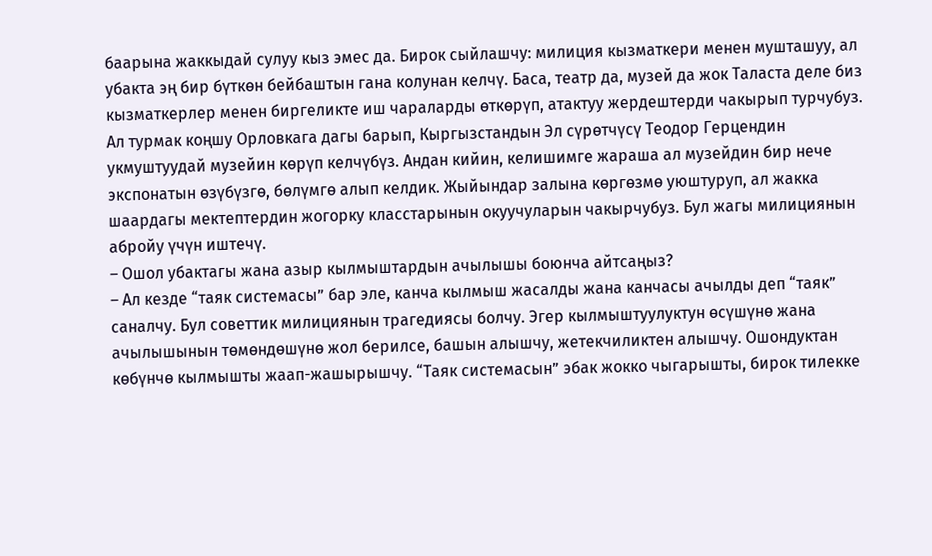баарына жаккыдай сулуу кыз эмес да. Бирок сыйлашчу: милиция кызматкери менен мушташуу, ал убакта эң бир бүткөн бейбаштын гана колунан келчү. Баса, театр да, музей да жок Таласта деле биз кызматкерлер менен биргеликте иш чараларды өткөрүп, атактуу жердештерди чакырып турчубуз. Ал турмак коңшу Орловкага дагы барып, Кыргызстандын Эл сүрөтчүсү Теодор Герцендин укмуштуудай музейин көрүп келчүбүз. Андан кийин, келишимге жараша ал музейдин бир нече экспонатын өзүбүзгө, бөлүмгө алып келдик. Жыйындар залына көргөзмө уюштуруп, ал жакка шаардагы мектептердин жогорку класстарынын окуучуларын чакырчубуз. Бул жагы милициянын абройу үчүн иштечү.
– Ошол убактагы жана азыр кылмыштардын ачылышы боюнча айтсаңыз?
– Ал кезде “таяк системасы” бар эле, канча кылмыш жасалды жана канчасы ачылды деп “таяк” саналчу. Бул советтик милициянын трагедиясы болчу. Эгер кылмыштуулуктун өсүшүнө жана ачылышынын төмөндөшүнө жол берилсе, башын алышчу, жетекчиликтен алышчу. Ошондуктан көбүнчө кылмышты жаап-жашырышчу. “Таяк системасын” эбак жокко чыгарышты, бирок тилекке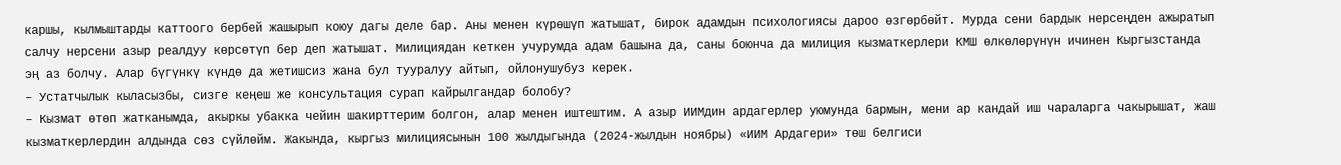каршы, кылмыштарды каттоого бербей жашырып коюу дагы деле бар. Аны менен күрөшүп жатышат, бирок адамдын психологиясы дароо өзгөрбөйт. Мурда сени бардык нерсеңден ажыратып салчу нерсени азыр реалдуу көрсөтүп бер деп жатышат. Милициядан кеткен учурумда адам башына да, саны боюнча да милиция кызматкерлери КМШ өлкөлөрүнүн ичинен Кыргызстанда эң аз болчу. Алар бүгүнкү күндө да жетишсиз жана бул тууралуу айтып, ойлонушубуз керек.
– Устатчылык кыласызбы, сизге кеңеш же консультация сурап кайрылгандар болобу?
– Кызмат өтөп жатканымда, акыркы убакка чейин шакирттерим болгон, алар менен иштештим. А азыр ИИМдин ардагерлер уюмунда бармын, мени ар кандай иш чараларга чакырышат, жаш кызматкерлердин алдында сөз сүйлөйм. Жакында, кыргыз милициясынын 100 жылдыгында (2024-жылдын ноябры) «ИИМ Ардагери» төш белгиси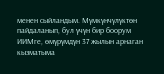менен сыйландым. Мүмкүнчүлүктөн пайдаланып, бул үчүн бир боорум ИИМге, өмүрүмдүн 37 жылын арнаган кызматыма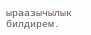ыраазычылык билдирем.